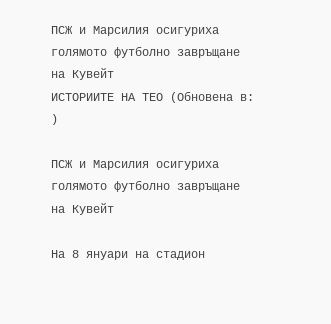ПСЖ и Марсилия осигуриха голямото футболно завръщане на Кувейт
ИСТОРИИТЕ НА ТЕО (Обновена в: )

ПСЖ и Марсилия осигуриха голямото футболно завръщане на Кувейт

На 8 януари на стадион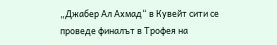„Джабер Ал Ахмад“ в Кувейт сити се проведе финалът в Трофея на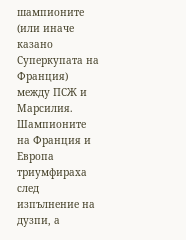шампионите (или иначе казано Суперкупата на Франция) между ПСЖ и Марсилия. Шампионите на Франция и Европа триумфираха след изпълнение на дузпи, а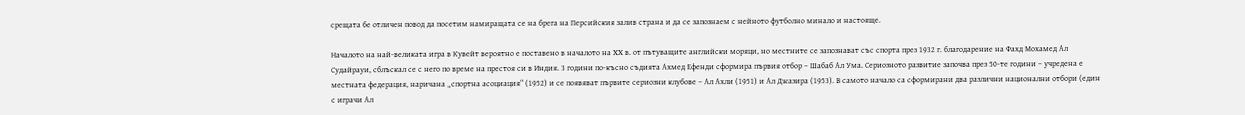срещата бе отличен повод да посетим намиращата се на брега на Персийския залив страна и да се запознаем с нейното футболно минало и настояще.

Началото на най-великата игра в Кувейт вероятно е поставено в началото на XX в. от пътуващите английски моряци, но местните се запознават със спорта през 1932 г. благодарение на Фахд Мохамед Ал Судайрауи, сблъскал се с него по време на престоя си в Индия. 3 години по-късно съдията Ахмед Ефенди сформира първия отбор – Шабаб Ал Ума. Сериозното развитие започва през 50-те години – учредена е местната федерация, наричана „спортна асоциация“ (1952) и се появяват първите сериозни клубове – Ал Ахли (1951) и Ал Джазира (1953). В самото начало са сформирани два различни национални отбори (един с играчи Ал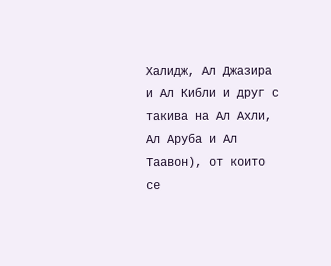Халидж, Ал Джазира и Ал Кибли и друг с такива на Ал Ахли, Ал Аруба и Ал Таавон), от които се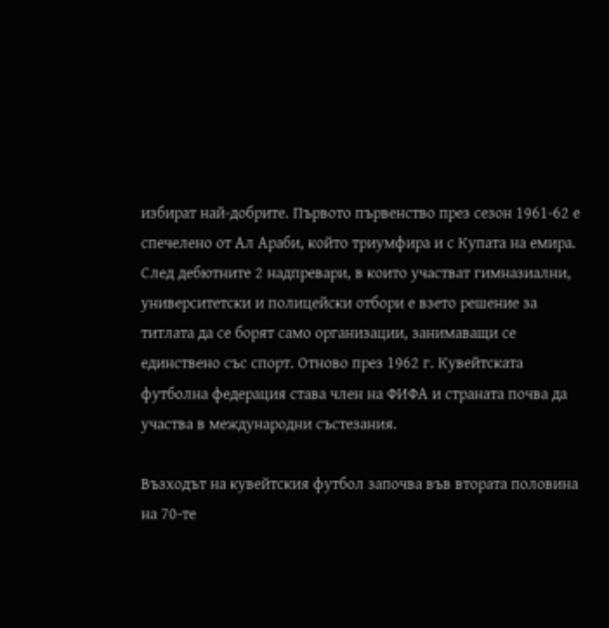избират най-добрите. Първото първенство през сезон 1961-62 е спечелено от Ал Араби, който триумфира и с Купата на емира. След дебютните 2 надпревари, в които участват гимназиални, университетски и полицейски отбори е взето решение за титлата да се борят само организации, занимаващи се единствено със спорт. Отново през 1962 г. Кувейтската футболна федерация става член на ФИФА и страната почва да участва в международни състезания.

Възходът на кувейтския футбол започва във втората половина на 70-те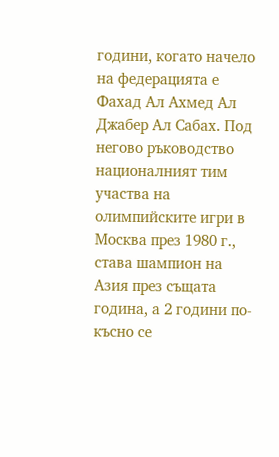години, когато начело на федерацията е Фахад Ал Ахмед Ал Джабер Ал Сабах. Под негово ръководство националният тим участва на олимпийските игри в Москва през 1980 г., става шампион на Азия през същата година, а 2 години по-късно се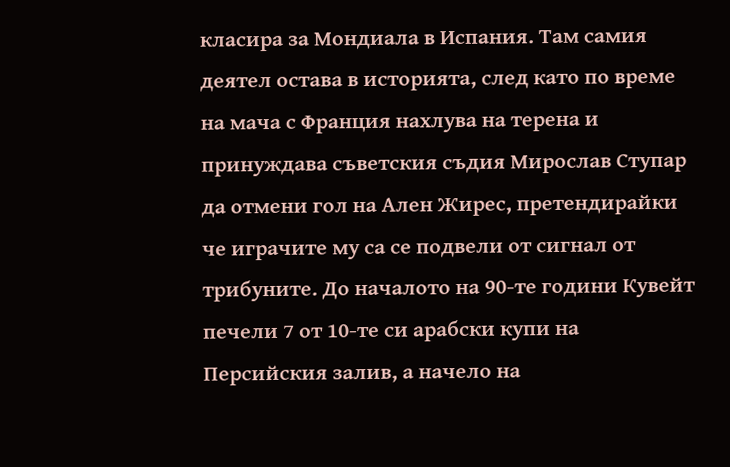класира за Мондиала в Испания. Там самия деятел остава в историята, след като по време на мача с Франция нахлува на терена и принуждава съветския съдия Мирослав Ступар да отмени гол на Ален Жирес, претендирайки че играчите му са се подвели от сигнал от трибуните. До началото на 90-те години Кувейт печели 7 от 10-те си арабски купи на Персийския залив, а начело на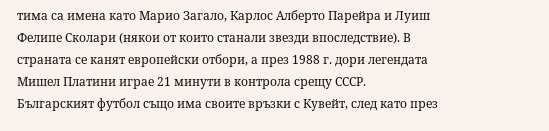тима са имена като Марио Загало, Карлос Алберто Парейра и Луиш Фелипе Сколари (някои от които станали звезди впоследствие). В страната се канят европейски отбори, а през 1988 г. дори легендата Мишел Платини играе 21 минути в контрола срещу СССР. Българският футбол също има своите връзки с Кувейт, след като през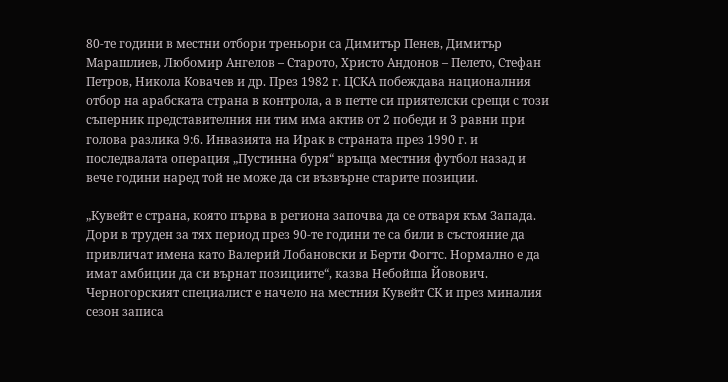80-те години в местни отбори треньори са Димитър Пенев, Димитър Марашлиев, Любомир Ангелов – Старото, Христо Андонов – Пелето, Стефан Петров, Никола Ковачев и др. През 1982 г. ЦСКА побеждава националния отбор на арабската страна в контрола, а в петте си приятелски срещи с този съперник представителния ни тим има актив от 2 победи и 3 равни при голова разлика 9:6. Инвазията на Ирак в страната през 1990 г. и последвалата операция „Пустинна буря“ връща местния футбол назад и вече години наред той не може да си възвърне старите позиции.

„Кувейт е страна, която първа в региона започва да се отваря към Запада. Дори в труден за тях период през 90-те години те са били в състояние да привличат имена като Валерий Лобановски и Берти Фогтс. Нормално е да имат амбиции да си върнат позициите“, казва Небойша Йовович. Черногорският специалист е начело на местния Кувейт СК и през миналия сезон записа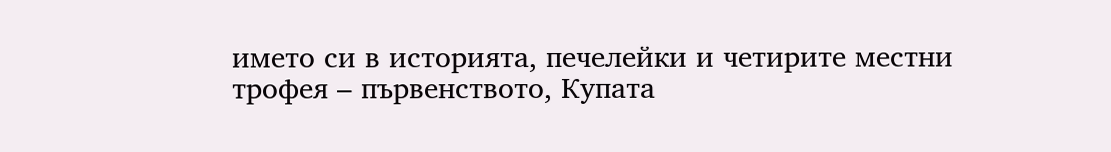името си в историята, печелейки и четирите местни трофея – първенството, Купата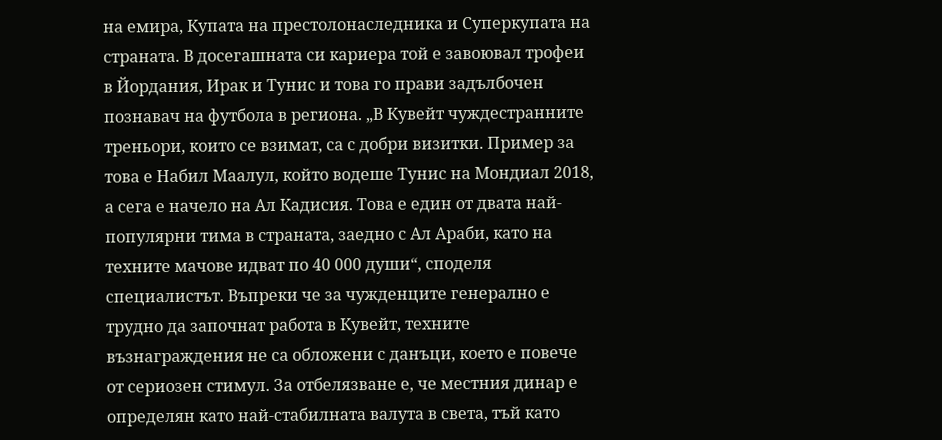на емира, Купата на престолонаследника и Суперкупата на страната. В досегашната си кариера той е завоювал трофеи в Йордания, Ирак и Тунис и това го прави задълбочен познавач на футбола в региона. „В Кувейт чуждестранните треньори, които се взимат, са с добри визитки. Пример за това е Набил Маалул, който водеше Тунис на Мондиал 2018, а сега е начело на Ал Кадисия. Това е един от двата най-популярни тима в страната, заедно с Ал Араби, като на техните мачове идват по 40 000 души“, споделя специалистът. Въпреки че за чужденците генерално е трудно да започнат работа в Кувейт, техните възнаграждения не са обложени с данъци, което е повече от сериозен стимул. За отбелязване е, че местния динар е определян като най-стабилната валута в света, тъй като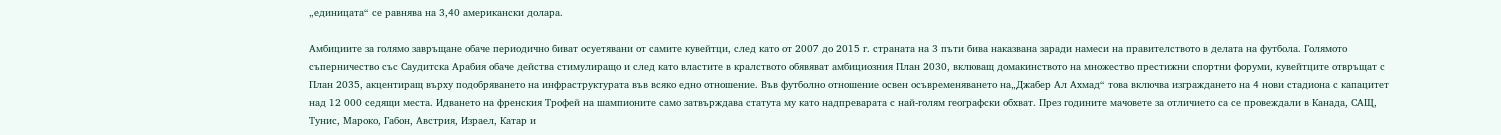„единицата“ се равнява на 3,40 американски долара.

Амбициите за голямо завръщане обаче периодично биват осуетявани от самите кувейтци, след като от 2007 до 2015 г. страната на 3 пъти бива наказвана заради намеси на правителството в делата на футбола. Голямото съперничество със Саудитска Арабия обаче действа стимулиращо и след като властите в кралството обявяват амбициозния План 2030, вклюващ домакинството на множество престижни спортни форуми, кувейтците отвръщат с План 2035, акцентиращ върху подобряването на инфраструктурата във всяко едно отношение. Във футболно отношение освен осъвременяването на„Джабер Ал Ахмад“ това включва изграждането на 4 нови стадиона с капацитет над 12 000 седящи места. Идването на френския Трофей на шампионите само затвърждава статута му като надпреварата с най-голям географски обхват. През годините мачовете за отличието са се провеждали в Канада, САЩ, Тунис, Мароко, Габон, Австрия, Израел, Катар и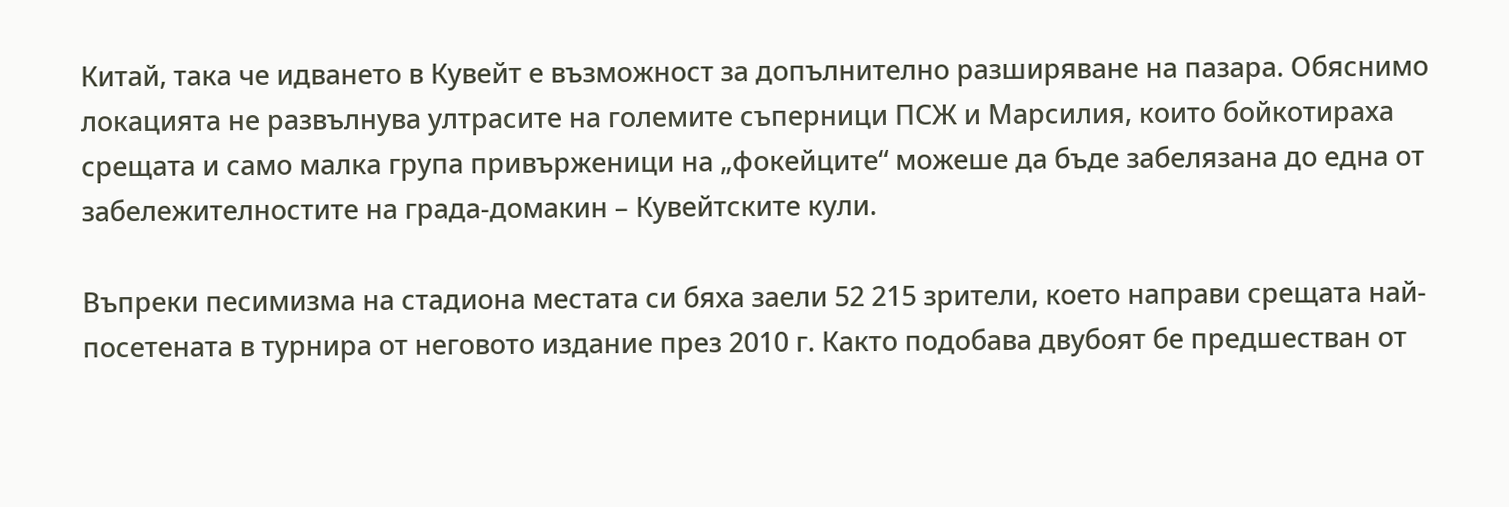Китай, така че идването в Кувейт е възможност за допълнително разширяване на пазара. Обяснимо локацията не развълнува ултрасите на големите съперници ПСЖ и Марсилия, които бойкотираха срещата и само малка група привърженици на „фокейците“ можеше да бъде забелязана до една от забележителностите на града-домакин – Кувейтските кули.

Въпреки песимизма на стадиона местата си бяха заели 52 215 зрители, което направи срещата най-посетената в турнира от неговото издание през 2010 г. Както подобава двубоят бе предшестван от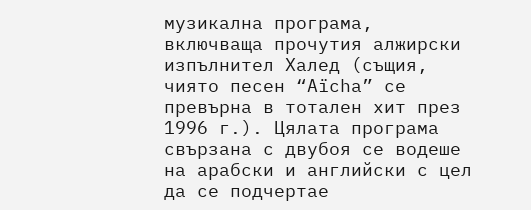музикална програма, включваща прочутия алжирски изпълнител Халед (същия, чиято песен “Aïcha” се превърна в тотален хит през 1996 г.). Цялата програма свързана с двубоя се водеше на арабски и английски с цел да се подчертае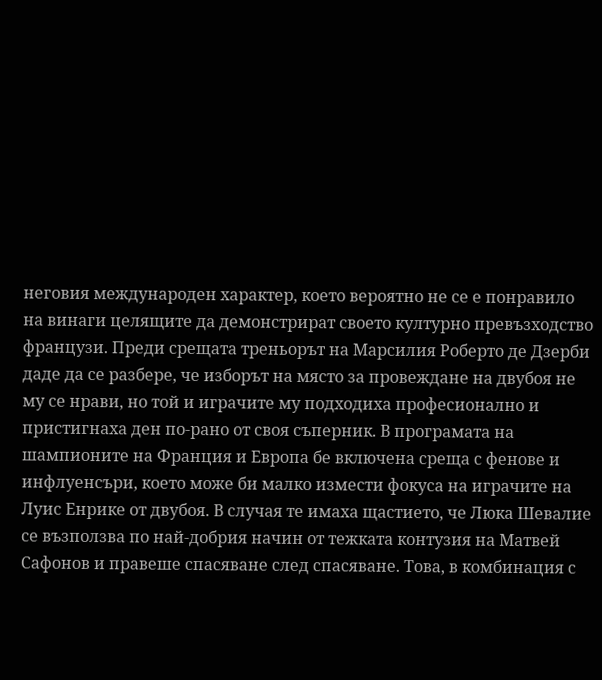неговия международен характер, което вероятно не се е понравило на винаги целящите да демонстрират своето културно превъзходство французи. Преди срещата треньорът на Марсилия Роберто де Дзерби даде да се разбере, че изборът на място за провеждане на двубоя не му се нрави, но той и играчите му подходиха професионално и пристигнаха ден по-рано от своя съперник. В програмата на шампионите на Франция и Европа бе включена среща с фенове и инфлуенсъри, което може би малко измести фокуса на играчите на Луис Енрике от двубоя. В случая те имаха щастието, че Люка Шевалие се възползва по най-добрия начин от тежката контузия на Матвей Сафонов и правеше спасяване след спасяване. Това, в комбинация с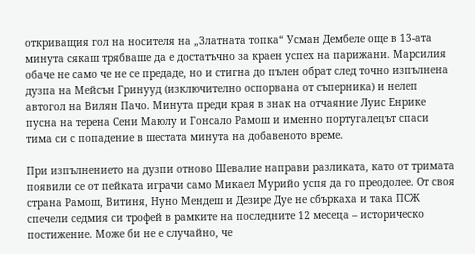откриващия гол на носителя на „Златната топка“ Усман Дембеле още в 13-ата минута сякаш трябваше да е достатъчно за краен успех на парижани. Марсилия обаче не само че не се предаде, но и стигна до пълен обрат след точно изпълнена дузпа на Мейсън Гринууд (изключително оспорвана от съперника) и нелеп автогол на Вилян Пачо. Минута преди края в знак на отчаяние Луис Енрике пусна на терена Сени Маюлу и Гонсало Рамош и именно португалецът спаси тима си с попадение в шестата минута на добавеното време.

При изпълнението на дузпи отново Шевалие направи разликата, като от тримата появили се от пейката играчи само Микаел Мурийо успя да го преодолее. От своя страна Рамош, Витиня, Нуно Мендеш и Дезире Дуе не сбъркаха и така ПСЖ спечели седмия си трофей в рамките на последните 12 месеца – историческо постижение. Може би не е случайно, че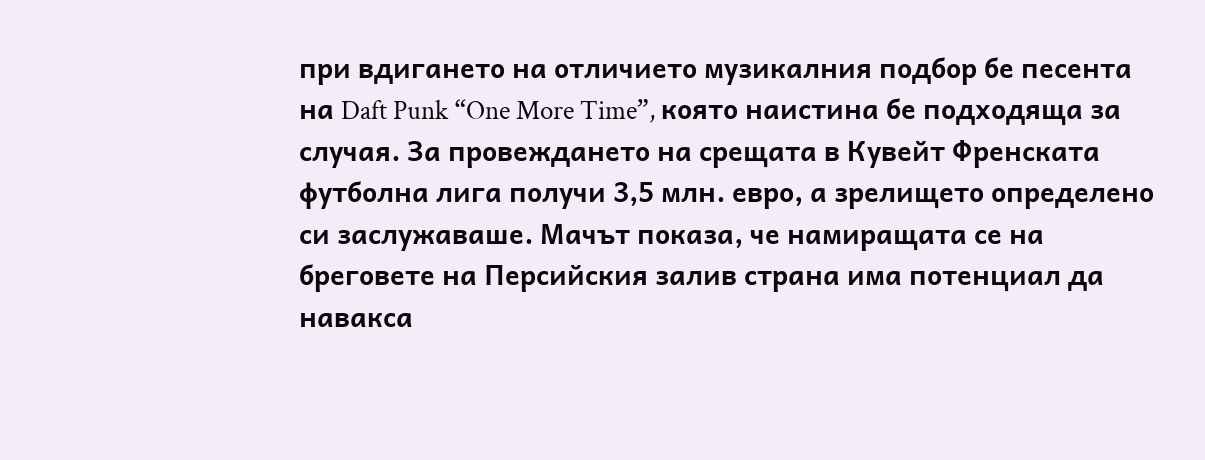при вдигането на отличието музикалния подбор бе песента на Daft Punk “One More Time”, която наистина бе подходяща за случая. За провеждането на срещата в Кувейт Френската футболна лига получи 3,5 млн. евро, а зрелището определено си заслужаваше. Мачът показа, че намиращата се на бреговете на Персийския залив страна има потенциал да навакса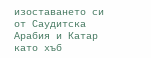изоставането си от Саудитска Арабия и Катар като хъб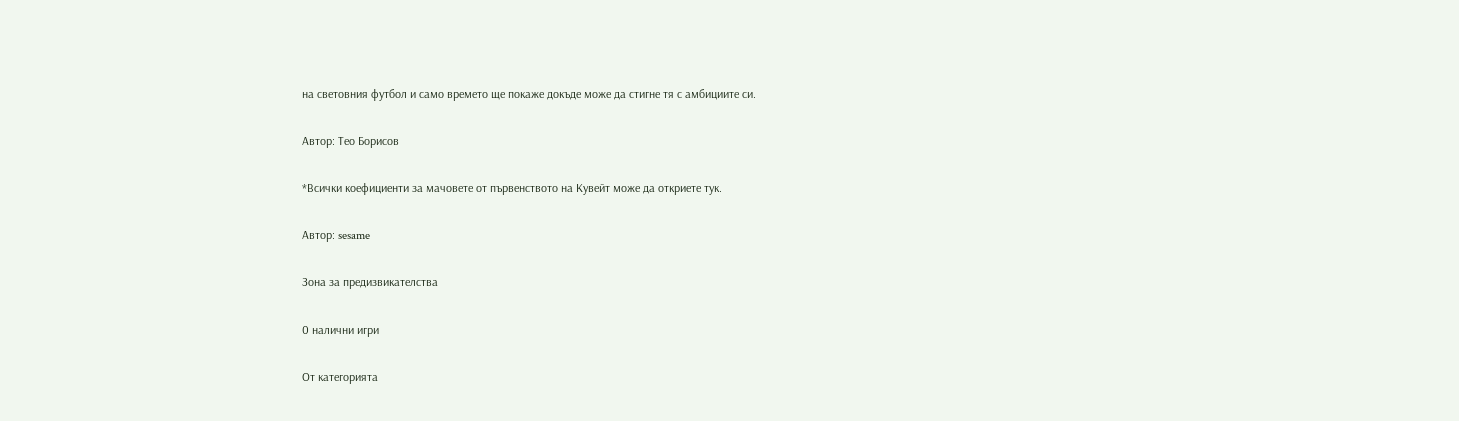на световния футбол и само времето ще покаже докъде може да стигне тя с амбициите си.

Автор: Тео Борисов

*Всички коефициенти за мачовете от първенството на Кувейт може да откриете тук.

Автор: sesame

Зона за предизвикателства

0 налични игри

От категорията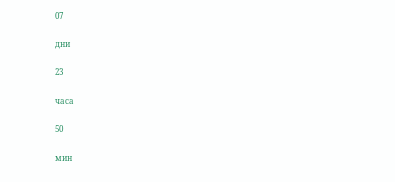07

дни

23

часа

50

мин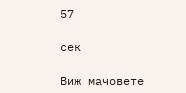57

сек

Виж мачовете